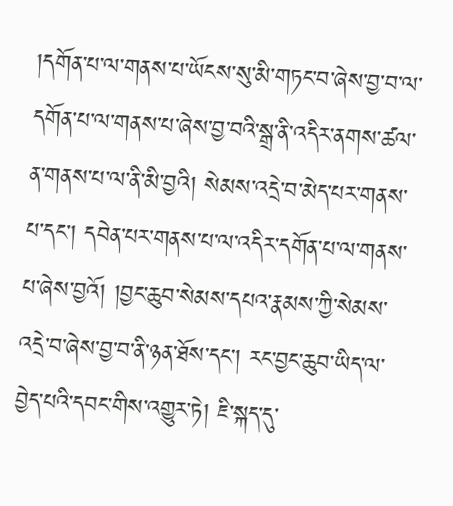།དགོན་པ་ལ་གནས་པ་ཡོངས་སུ་མི་གཏང་བ་ཞེས་བྱ་བ་ལ་དགོན་པ་ལ་གནས་པ་ཞེས་བྱ་བའི་སྒྲ་ནི་འདིར་ནགས་ཚལ་ན་གནས་པ་ལ་ནི་མི་བྱའི། སེམས་འདྲེ་བ་མེད་པར་གནས་པ་དང་། དབེན་པར་གནས་པ་ལ་འདིར་དགོན་པ་ལ་གནས་པ་ཞེས་བྱའོ། །བྱང་ཆུབ་སེམས་དཔའ་རྣམས་ཀྱི་སེམས་འདྲེ་བ་ཞེས་བྱ་བ་ནི་ཉན་ཐོས་དང་། རང་བྱང་ཆུབ་ཡིད་ལ་བྱེད་པའི་དབང་གིས་འགྱུར་ཏེ། ཇི་སྐད་དུ་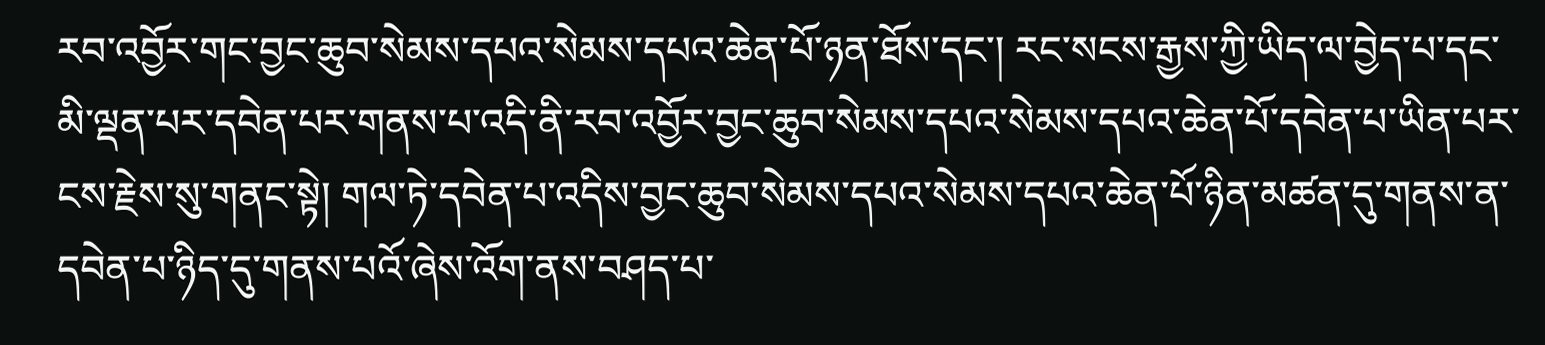རབ་འབྱོར་གང་བྱང་ཆུབ་སེམས་དཔའ་སེམས་དཔའ་ཆེན་པོ་ཉན་ཐོས་དང་། རང་སངས་རྒྱས་ཀྱི་ཡིད་ལ་བྱེད་པ་དང་མི་ལྡན་པར་དབེན་པར་གནས་པ་འདི་ནི་རབ་འབྱོར་བྱང་ཆུབ་སེམས་དཔའ་སེམས་དཔའ་ཆེན་པོ་དབེན་པ་ཡིན་པར་ངས་རྗེས་སུ་གནང་སྟེ། གལ་ཏེ་དབེན་པ་འདིས་བྱང་ཆུབ་སེམས་དཔའ་སེམས་དཔའ་ཆེན་པོ་ཉིན་མཚན་དུ་གནས་ན་དབེན་པ་ཉིད་དུ་གནས་པའོ་ཞེས་འོག་ནས་བཤད་པ་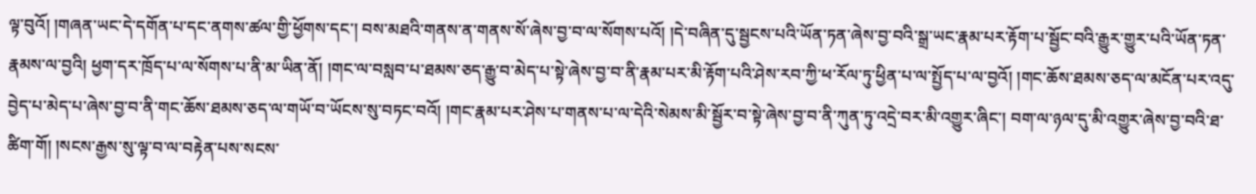ལྟ་བུའོ། །གཞན་ཡང་དེ་དགོན་པ་དང་ནགས་ཚལ་གྱི་ཕྱོགས་དང་། བས་མཐའི་གནས་ན་གནས་སོ་ཞེས་བྱ་བ་ལ་སོགས་པའོ། །དེ་བཞིན་དུ་སྦྱངས་པའི་ཡོན་ཏན་ཞེས་བྱ་བའི་སྒྲ་ཡང་རྣམ་པར་རྟོག་པ་སྦྱོང་བའི་རྒྱུར་གྱུར་པའི་ཡོན་ཏན་རྣམས་ལ་བྱའི། ཕྱག་དར་ཁྲོད་པ་ལ་སོགས་པ་ནི་མ་ཡིན་ནོ། །གང་ལ་བསླབ་པ་ཐམས་ཅད་རྒྱུ་བ་མེད་པ་སྟེ་ཞེས་བྱ་བ་ནི་རྣམ་པར་མི་རྟོག་པའི་ཤེས་རབ་ཀྱི་ཕ་རོལ་ཏུ་ཕྱིན་པ་ལ་སྤྱོད་པ་ལ་བྱའོ། །གང་ཆོས་ཐམས་ཅད་ལ་མངོན་པར་འདུ་བྱེད་པ་མེད་པ་ཞེས་བྱ་བ་ནི་གང་ཆོས་ཐམས་ཅད་ལ་གཡོ་བ་ཡོངས་སུ་བཏང་བའོ། །གང་རྣམ་པར་ཤེས་པ་གནས་པ་ལ་དེའི་སེམས་མི་སྦྱོར་བ་སྟེ་ཞེས་བྱ་བ་ནི་ཀུན་ཏུ་འདྲེ་བར་མི་འགྱུར་ཞིང་། བག་ལ་ཉལ་དུ་མི་འགྱུར་ཞེས་བྱ་བའི་ཐ་ཚིག་གོ། །སངས་རྒྱས་སུ་ལྟ་བ་ལ་བརྟེན་པས་སངས་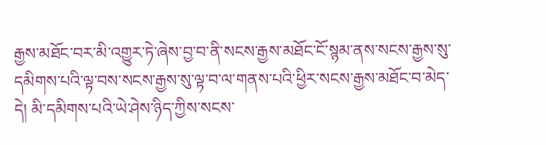རྒྱས་མཐོང་བར་མི་འགྱུར་ཏེ་ཞེས་བྱ་བ་ནི་སངས་རྒྱས་མཐོང་ངོ་སྙམ་ནས་སངས་རྒྱས་སུ་དམིགས་པའི་ལྟ་བས་སངས་རྒྱས་སུ་ལྟ་བ་ལ་གནས་པའི་ཕྱིར་སངས་རྒྱས་མཐོང་བ་མེད་དེ། མི་དམིགས་པའི་ཡེ་ཤེས་ཉིད་ཀྱིས་སངས་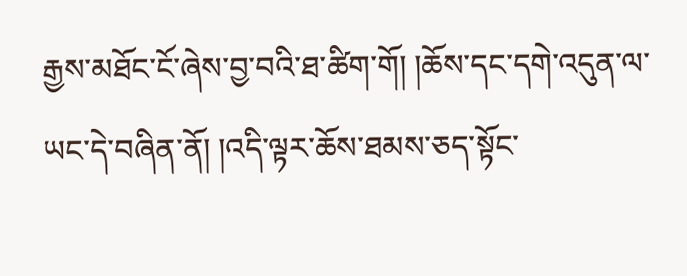རྒྱས་མཐོང་ངོ་ཞེས་བྱ་བའི་ཐ་ཚིག་གོ། །ཆོས་དང་དགེ་འདུན་ལ་ཡང་དེ་བཞིན་ནོ། །འདི་ལྟར་ཆོས་ཐམས་ཅད་སྟོང་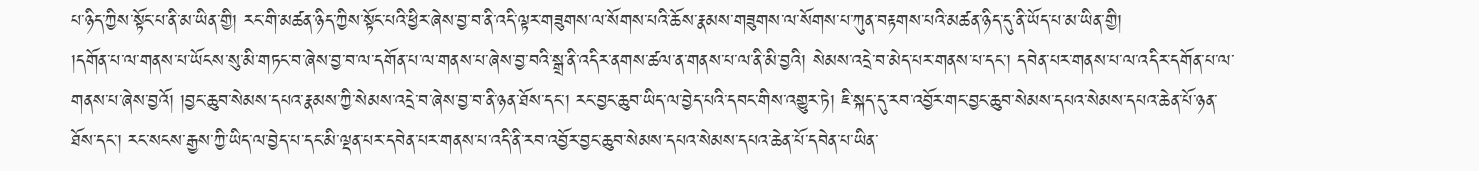པ་ཉིད་ཀྱིས་སྟོང་པ་ནི་མ་ཡིན་གྱི། རང་གི་མཚན་ཉིད་ཀྱིས་སྟོང་པའི་ཕྱིར་ཞེས་བྱ་བ་ནི་འདི་ལྟར་གཟུགས་ལ་སོགས་པའི་ཆོས་རྣམས་གཟུགས་ལ་སོགས་པ་ཀུན་བརྟགས་པའི་མཚན་ཉིད་དུ་ནི་ཡོད་པ་མ་ཡིན་གྱི།
།དགོན་པ་ལ་གནས་པ་ཡོངས་སུ་མི་གཏང་བ་ཞེས་བྱ་བ་ལ་དགོན་པ་ལ་གནས་པ་ཞེས་བྱ་བའི་སྒྲ་ནི་འདིར་ནགས་ཚལ་ན་གནས་པ་ལ་ནི་མི་བྱའི། སེམས་འདྲེ་བ་མེད་པར་གནས་པ་དང་། དབེན་པར་གནས་པ་ལ་འདིར་དགོན་པ་ལ་གནས་པ་ཞེས་བྱའོ། །བྱང་ཆུབ་སེམས་དཔའ་རྣམས་ཀྱི་སེམས་འདྲེ་བ་ཞེས་བྱ་བ་ནི་ཉན་ཐོས་དང་། རང་བྱང་ཆུབ་ཡིད་ལ་བྱེད་པའི་དབང་གིས་འགྱུར་ཏེ། ཇི་སྐད་དུ་རབ་འབྱོར་གང་བྱང་ཆུབ་སེམས་དཔའ་སེམས་དཔའ་ཆེན་པོ་ཉན་ཐོས་དང་། རང་སངས་རྒྱས་ཀྱི་ཡིད་ལ་བྱེད་པ་དང་མི་ལྡན་པར་དབེན་པར་གནས་པ་འདི་ནི་རབ་འབྱོར་བྱང་ཆུབ་སེམས་དཔའ་སེམས་དཔའ་ཆེན་པོ་དབེན་པ་ཡིན་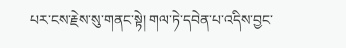པར་ངས་རྗེས་སུ་གནང་སྟེ། གལ་ཏེ་དབེན་པ་འདིས་བྱང་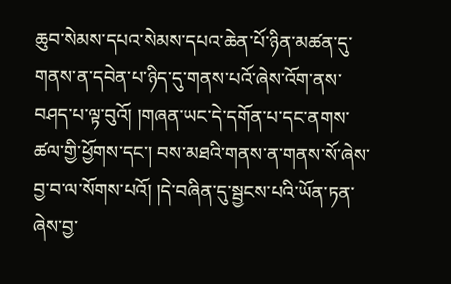ཆུབ་སེམས་དཔའ་སེམས་དཔའ་ཆེན་པོ་ཉིན་མཚན་དུ་གནས་ན་དབེན་པ་ཉིད་དུ་གནས་པའོ་ཞེས་འོག་ནས་བཤད་པ་ལྟ་བུའོ། །གཞན་ཡང་དེ་དགོན་པ་དང་ནགས་ཚལ་གྱི་ཕྱོགས་དང་། བས་མཐའི་གནས་ན་གནས་སོ་ཞེས་བྱ་བ་ལ་སོགས་པའོ། །དེ་བཞིན་དུ་སྦྱངས་པའི་ཡོན་ཏན་ཞེས་བྱ་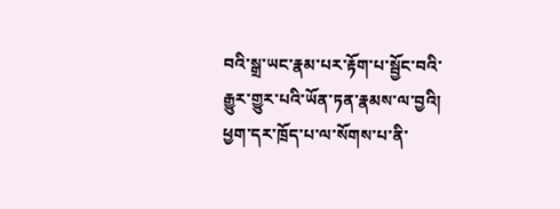བའི་སྒྲ་ཡང་རྣམ་པར་རྟོག་པ་སྦྱོང་བའི་རྒྱུར་གྱུར་པའི་ཡོན་ཏན་རྣམས་ལ་བྱའི། ཕྱག་དར་ཁྲོད་པ་ལ་སོགས་པ་ནི་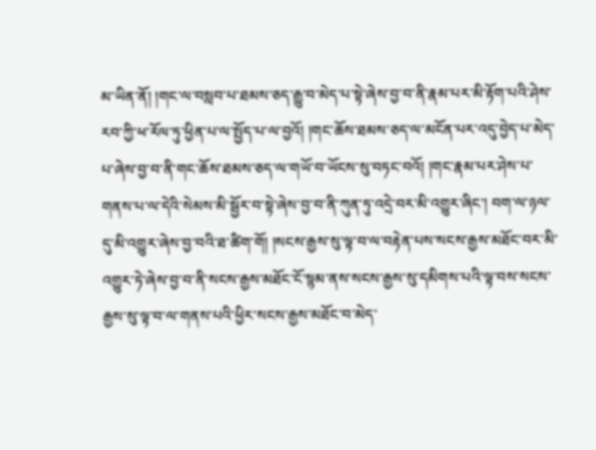མ་ཡིན་ནོ། །གང་ལ་བསླབ་པ་ཐམས་ཅད་རྒྱུ་བ་མེད་པ་སྟེ་ཞེས་བྱ་བ་ནི་རྣམ་པར་མི་རྟོག་པའི་ཤེས་རབ་ཀྱི་ཕ་རོལ་ཏུ་ཕྱིན་པ་ལ་སྤྱོད་པ་ལ་བྱའོ། །གང་ཆོས་ཐམས་ཅད་ལ་མངོན་པར་འདུ་བྱེད་པ་མེད་པ་ཞེས་བྱ་བ་ནི་གང་ཆོས་ཐམས་ཅད་ལ་གཡོ་བ་ཡོངས་སུ་བཏང་བའོ། །གང་རྣམ་པར་ཤེས་པ་གནས་པ་ལ་དེའི་སེམས་མི་སྦྱོར་བ་སྟེ་ཞེས་བྱ་བ་ནི་ཀུན་ཏུ་འདྲེ་བར་མི་འགྱུར་ཞིང་། བག་ལ་ཉལ་དུ་མི་འགྱུར་ཞེས་བྱ་བའི་ཐ་ཚིག་གོ། །སངས་རྒྱས་སུ་ལྟ་བ་ལ་བརྟེན་པས་སངས་རྒྱས་མཐོང་བར་མི་འགྱུར་ཏེ་ཞེས་བྱ་བ་ནི་སངས་རྒྱས་མཐོང་ངོ་སྙམ་ནས་སངས་རྒྱས་སུ་དམིགས་པའི་ལྟ་བས་སངས་རྒྱས་སུ་ལྟ་བ་ལ་གནས་པའི་ཕྱིར་སངས་རྒྱས་མཐོང་བ་མེད་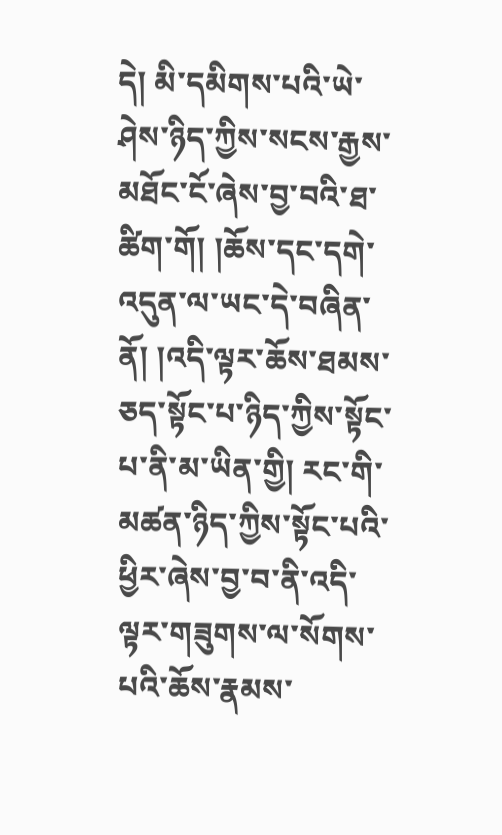དེ། མི་དམིགས་པའི་ཡེ་ཤེས་ཉིད་ཀྱིས་སངས་རྒྱས་མཐོང་ངོ་ཞེས་བྱ་བའི་ཐ་ཚིག་གོ། །ཆོས་དང་དགེ་འདུན་ལ་ཡང་དེ་བཞིན་ནོ། །འདི་ལྟར་ཆོས་ཐམས་ཅད་སྟོང་པ་ཉིད་ཀྱིས་སྟོང་པ་ནི་མ་ཡིན་གྱི། རང་གི་མཚན་ཉིད་ཀྱིས་སྟོང་པའི་ཕྱིར་ཞེས་བྱ་བ་ནི་འདི་ལྟར་གཟུགས་ལ་སོགས་པའི་ཆོས་རྣམས་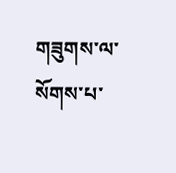གཟུགས་ལ་སོགས་པ་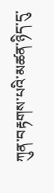ཀུན་བརྟགས་པའི་མཚན་ཉིད་དུ་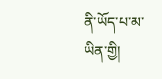ནི་ཡོད་པ་མ་ཡིན་གྱི།